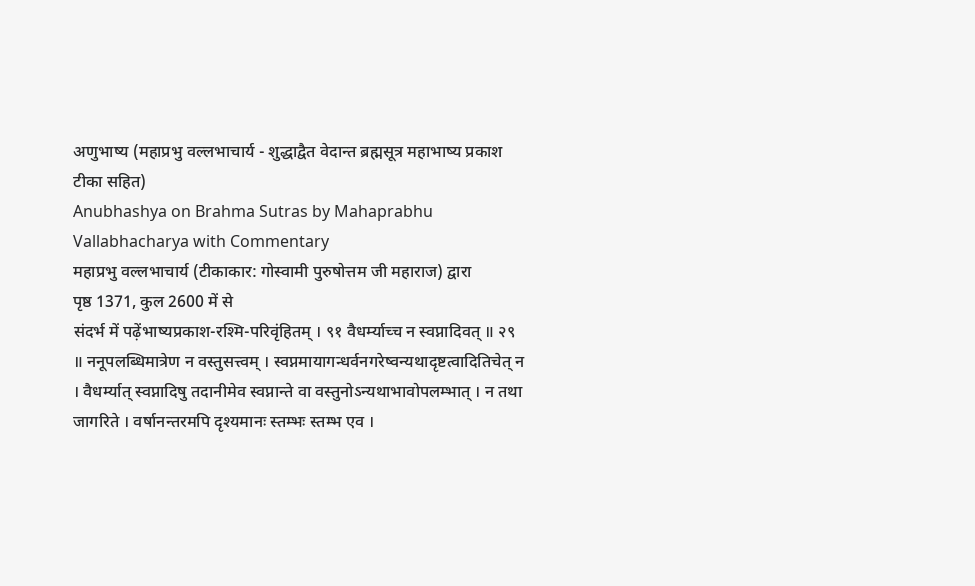अणुभाष्य (महाप्रभु वल्लभाचार्य - शुद्धाद्वैत वेदान्त ब्रह्मसूत्र महाभाष्य प्रकाश टीका सहित)
Anubhashya on Brahma Sutras by Mahaprabhu Vallabhacharya with Commentary
महाप्रभु वल्लभाचार्य (टीकाकार: गोस्वामी पुरुषोत्तम जी महाराज) द्वारा
पृष्ठ 1371, कुल 2600 में से
संदर्भ में पढ़ेंभाष्यप्रकाश-रश्मि-परिवृंहितम् । ९१ वैधर्म्याच्च न स्वप्नादिवत् ॥ २९ ॥ ननूपलब्धिमात्रेण न वस्तुसत्त्वम् । स्वप्नमायागन्धर्वनगरेष्वन्यथादृष्टत्वादितिचेत् न । वैधर्म्यात् स्वप्नादिषु तदानीमेव स्वप्नान्ते वा वस्तुनोऽन्यथाभावोपलम्भात् । न तथा जागरिते । वर्षानन्तरमपि दृश्यमानः स्तम्भः स्तम्भ एव ।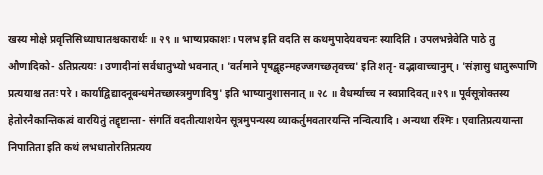खस्य मोक्षे प्रवृत्तिसिध्याघातश्चकारार्थः ॥ २९ ॥ भाष्यप्रकाशः। पलभ इति वदति स कथमुपादेयवचनः स्यादिति । उपलभन्नेवेति पाठे तु औणादिको- ऽतिप्रत्ययः । उणादीनां सर्वधातुभ्यो भवनात् । 'वर्तमाने पृषद्बृहन्महज्जगच्छतृवच्च' इति शतृ- वद्भावाच्चानुम् । 'संज्ञासु धातुरूपाणि प्रत्ययाश्च ततः परे । कार्याद्विद्यादनूबन्धमेतच्छास्त्रमुणादिषु' इति भाष्यानुशासनात् ॥ २८ ॥ वैधर्म्याच्च न स्वप्नादिवत् ॥२९॥ पूर्वसूत्रोक्तस्य हेतोरनैकान्तिकत्वं वारयितुं तद्दृष्टान्ता- संगतिं वदतीत्याशयेन सूत्रमुपन्यस्य व्याकर्तुमवतारयन्ति नन्वित्यादि । अन्यथा रश्मिः। एवातिप्रत्ययान्ता निपातिता इति कथं लभधातोरतिप्रत्यय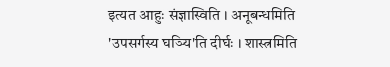इत्यत आहुः संज्ञास्विति । अनूबन्धमिति 'उपसर्गस्य घञ्यि'ति दीर्घः । शास्त्रमिति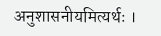अनुशासनीयमित्यर्थः ।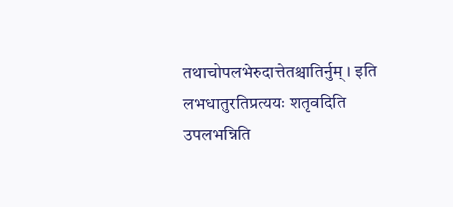तथाचोपलभेरुदात्तेतश्चातिर्नुम् । इति लभधातुरतिप्रत्ययः शतृवदिति उपलभन्निति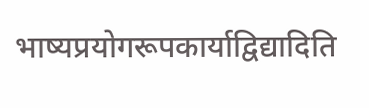भाष्यप्रयोगरूपकार्याद्विद्यादिति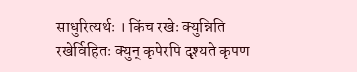साधुरित्यर्थः । किंच रखेः क्युन्निति रखेर्विहितः क्युन् कृपेरपि दृश्यते कृपण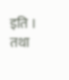इति । तथा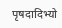पृषदादिभ्यो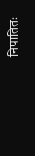निपातितः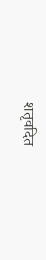शतृवदित